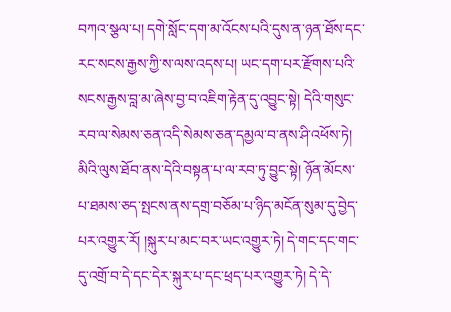བཀའ་སྩལ་པ། དགེ་སློང་དག་མ་འོངས་པའི་དུས་ན་ཉན་ཐོས་དང་རང་སངས་རྒྱས་ཀྱི་ས་ལས་འདས་པ། ཡང་དག་པར་རྫོགས་པའི་སངས་རྒྱས་བླ་མ་ཞེས་བྱ་བ་འཇིག་རྟེན་དུ་འབྱུང་སྟེ། དེའི་གསུང་རབ་ལ་སེམས་ཅན་འདི་སེམས་ཅན་དམྱལ་བ་ནས་ཤི་འཕོས་ཏེ། མིའི་ལུས་ཐོབ་ནས་དེའི་བསྟན་པ་ལ་རབ་ཏུ་བྱུང་སྟེ། ཉོན་མོངས་པ་ཐམས་ཅད་སྤངས་ནས་དགྲ་བཅོམ་པ་ཉིད་མངོན་སུམ་དུ་བྱེད་པར་འགྱུར་རོ། །སྐུར་པ་མང་བར་ཡང་འགྱུར་ཏེ། དེ་གང་དང་གང་དུ་འགྲོ་བ་དེ་དང་དེར་སྐུར་པ་དང་ཕྲད་པར་འགྱུར་ཏེ། དེ་དེ་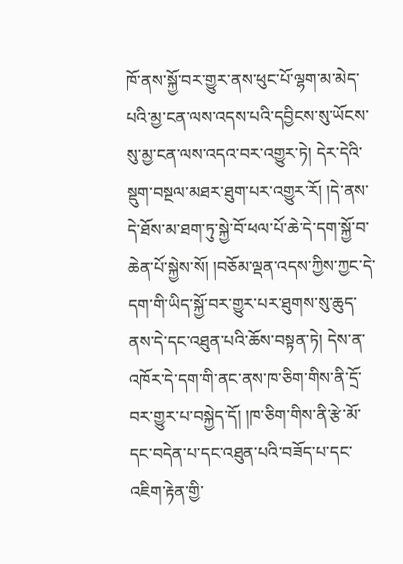ཁོ་ནས་སྐྱོ་བར་གྱུར་ནས་ཕུང་པོ་ལྷག་མ་མེད་པའི་མྱ་ངན་ལས་འདས་པའི་དབྱིངས་སུ་ཡོངས་སུ་མྱ་ངན་ལས་འདའ་བར་འགྱུར་ཏེ། དེར་དེའི་སྡུག་བསྔལ་མཐར་ཐུག་པར་འགྱུར་རོ། །དེ་ནས་དེ་ཐོས་མ་ཐག་ཏུ་སྐྱེ་བོ་ཕལ་པོ་ཆེ་དེ་དག་སྐྱོ་བ་ཆེན་པོ་སྐྱེས་སོ། །བཅོམ་ལྡན་འདས་ཀྱིས་ཀྱང་དེ་དག་གི་ཡིད་སྐྱོ་བར་གྱུར་པར་ཐུགས་སུ་ཆུད་ནས་དེ་དང་འཐུན་པའི་ཆོས་བསྟན་ཏེ། དེས་ན་འཁོར་དེ་དག་གི་ནང་ནས་ཁ་ཅིག་གིས་ནི་དྲོ་བར་གྱུར་པ་བསྐྱེད་དོ། །ཁ་ཅིག་གིས་ནི་རྩེ་མོ་དང་བདེན་པ་དང་འཐུན་པའི་བཟོད་པ་དང་འཇིག་རྟེན་གྱི་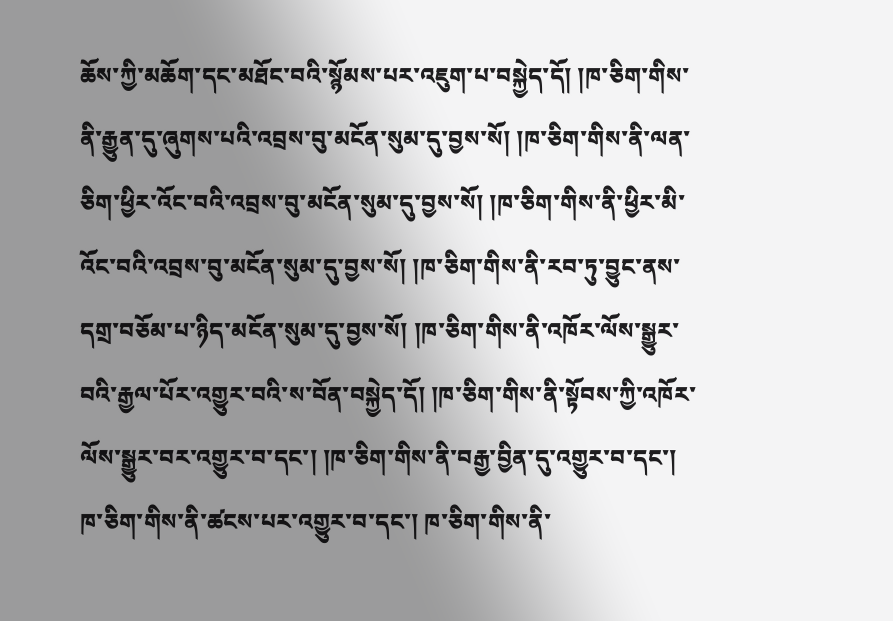ཆོས་ཀྱི་མཆོག་དང་མཐོང་བའི་སྙོམས་པར་འཇུག་པ་བསྐྱེད་དོ། །ཁ་ཅིག་གིས་ནི་རྒྱུན་དུ་ཞུགས་པའི་འབྲས་བུ་མངོན་སུམ་དུ་བྱས་སོ། །ཁ་ཅིག་གིས་ནི་ལན་ཅིག་ཕྱིར་འོང་བའི་འབྲས་བུ་མངོན་སུམ་དུ་བྱས་སོ། །ཁ་ཅིག་གིས་ནི་ཕྱིར་མི་འོང་བའི་འབྲས་བུ་མངོན་སུམ་དུ་བྱས་སོ། །ཁ་ཅིག་གིས་ནི་རབ་ཏུ་བྱུང་ནས་དགྲ་བཅོམ་པ་ཉིད་མངོན་སུམ་དུ་བྱས་སོ། །ཁ་ཅིག་གིས་ནི་འཁོར་ལོས་སྒྱུར་བའི་རྒྱལ་པོར་འགྱུར་བའི་ས་བོན་བསྐྱེད་དོ། །ཁ་ཅིག་གིས་ནི་སྟོབས་ཀྱི་འཁོར་ལོས་སྒྱུར་བར་འགྱུར་བ་དང་། །ཁ་ཅིག་གིས་ནི་བརྒྱ་བྱིན་དུ་འགྱུར་བ་དང་། ཁ་ཅིག་གིས་ནི་ཚངས་པར་འགྱུར་བ་དང་། ཁ་ཅིག་གིས་ནི་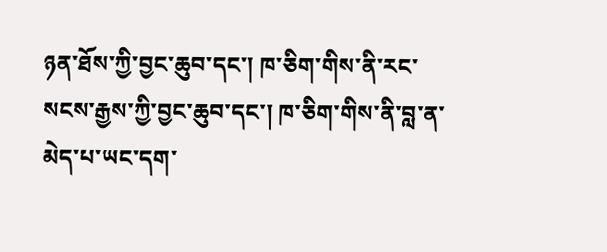ཉན་ཐོས་ཀྱི་བྱང་ཆུབ་དང་། ཁ་ཅིག་གིས་ནི་རང་སངས་རྒྱས་ཀྱི་བྱང་ཆུབ་དང་། ཁ་ཅིག་གིས་ནི་བླ་ན་མེད་པ་ཡང་དག་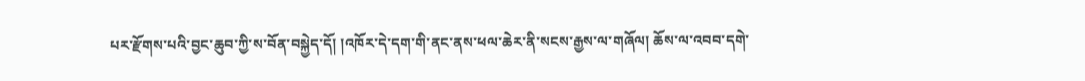པར་རྫོགས་པའི་བྱང་ཆུབ་ཀྱི་ས་བོན་བསྐྱེད་དོ། །འཁོར་དེ་དག་གི་ནང་ནས་ཕལ་ཆེར་ནི་སངས་རྒྱས་ལ་གཞོལ། ཆོས་ལ་འབབ་དགེ་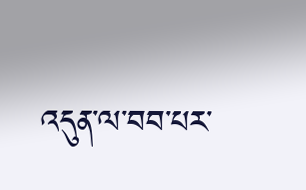འདུན་ལ་བབ་པར་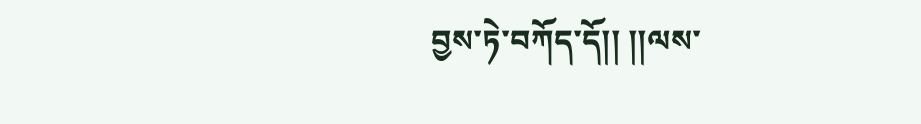བྱས་ཏེ་བཀོད་དོ།། །།ལས་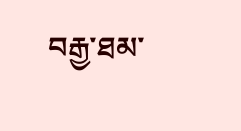བརྒྱ་ཐམ་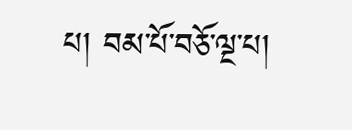པ། བམ་པོ་བཅོ་ལྔ་པ།